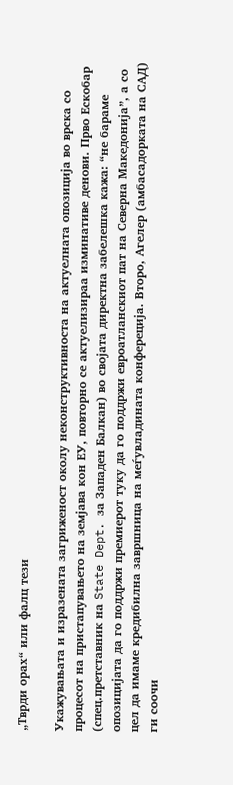„Тврди орах“ или фалц тези

Укажувањата и изразената загриженост околу неконструктивноста на актуелната опозиција во врска со процесот на пристапувањето на земјава кон ЕУ, повторно се актуелизираа изминативе денови. Прво Ескобар (спец.претставник на State Dept. за Западен Балкан) во својата директна забелешка кажа: “не бараме опозицијата да го поддржи премиерот туку да го поддржи евроатланскиот пат на Северна Македонија”, а со цел да имаме кредибилна завршница на меѓувладината конфереција. Второ, Агелер (амбасадорката на САД) ги соочи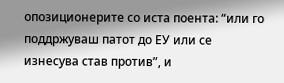опозиционерите со иста поента: “или го поддржуваш патот до ЕУ или се изнесува став против”, и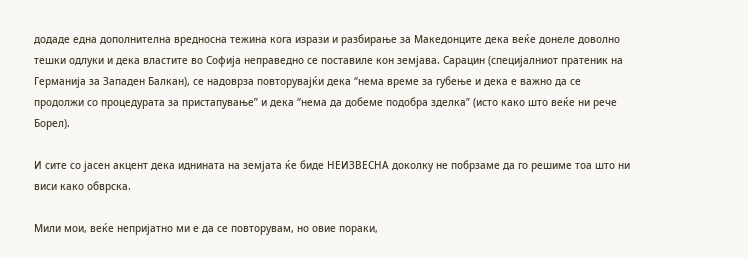додаде една дополнителна вредносна тежина кога изрази и разбирање за Mакедонците дека веќе донеле доволно тешки одлуки и дека властите во Софија неправедно се поставиле кон земјава. Сарацин (специјалниот пратеник на Германија за Западен Балкан), се надоврза повторувајќи дека “нема време за губење и дека е важно да се продолжи со процедурата за пристапување” и дека “нема да добеме подобра зделка” (исто како што веќе ни рече Борел).

И сите со јасен акцент дека иднината на земјата ќе биде НЕИЗВЕСНА доколку не побрзаме да го решиме тоа што ни виси како обврска.

Мили мои, веќе непријатно ми е да се повторувам, но овие пораки,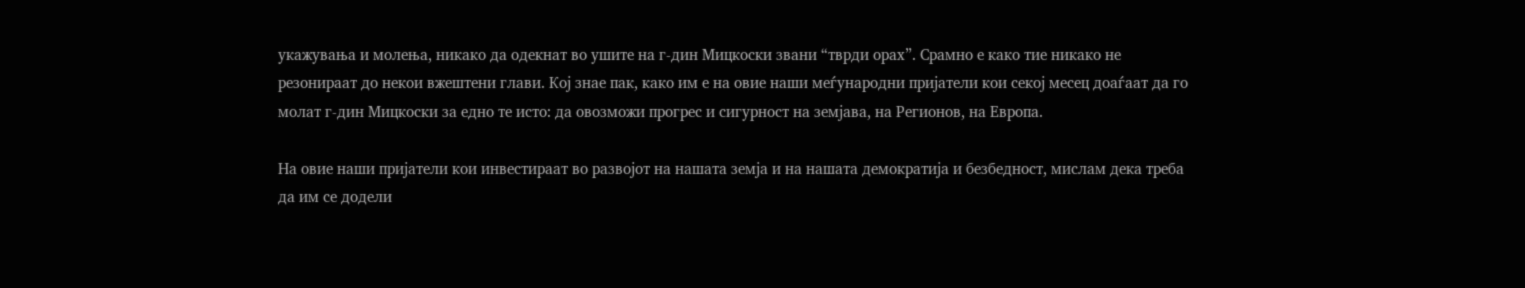укажувања и молења, никако да одекнат во ушите на г-дин Мицкоски звани “тврди орах”. Срамно е како тие никако не резонираат до некои вжештени глави. Кој знае пак, како им е на овие наши меѓународни пријатели кои секој месец доаѓаат да го молат г-дин Мицкоски за едно те исто: да овозможи прогрес и сигурност на земјава, на Регионов, на Европа.

На овие наши пријатели кои инвестираат во развојот на нашата земја и на нашата демократија и безбедност, мислам дека треба да им се додели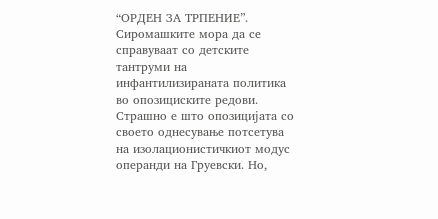“ОРДЕН ЗА ТРПЕНИЕ”. Сиромашките мора да се справуваат со детските тантруми на инфантилизираната политика во опозициските редови. Страшно е што опозицијата со своето однесување потсетува на изолационистичкиот модус операнди на Груевски. Но,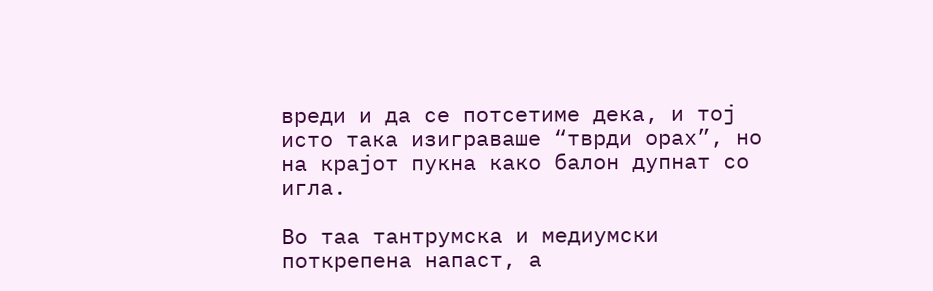вреди и да се потсетиме дека, и тој исто така изиграваше “тврди орах”, но на крајот пукна како балон дупнат со игла.

Во таа тантрумска и медиумски поткрепена напаст, а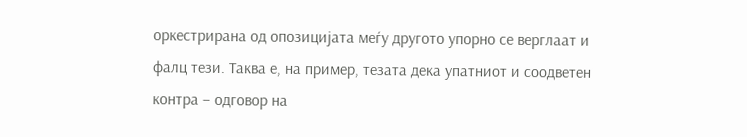оркестрирана од опозицијата меѓу другото упорно се верглаат и фалц тези. Таква е, на пример, тезата дека упатниот и соодветен контра – одговор на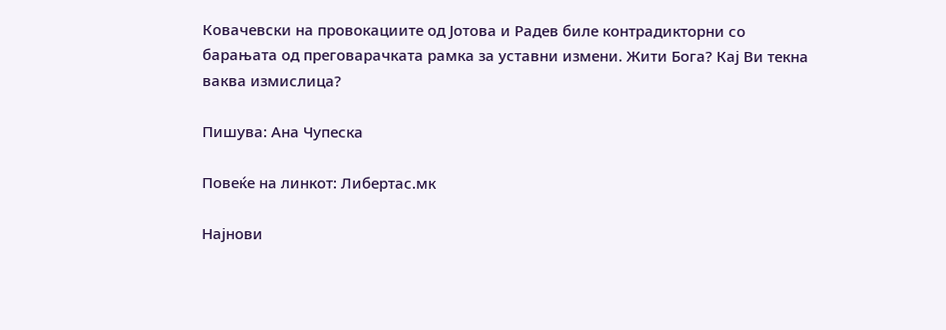Ковачевски на провокациите од Јотова и Радев биле контрадикторни со барањата од преговарачката рамка за уставни измени. Жити Бога? Кај Ви текна ваква измислица?

Пишува: Ана Чупеска

Повеќе на линкот: Либертас.мк

Најнови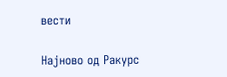вести

Најново од Ракурс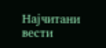Најчитани вести